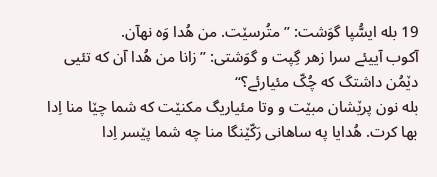19 بله ایسُّپا گوَشت: ”متُرسێت. من هُدا وَه نهآن.
آکوب آییئے سرا زهر گِپت و گوَشتی: ”زانا من هُدا آن که تئیی دێمُن داشتگ که چُکّ مئیارئے؟“
بله نون پرێشان مبێت و وتا مئیاریگ مکنێت که شما چێا منا اِدا بها کرت. هُدایا په ساهانی رَکّێنگا منا چه شما پێسر اِدا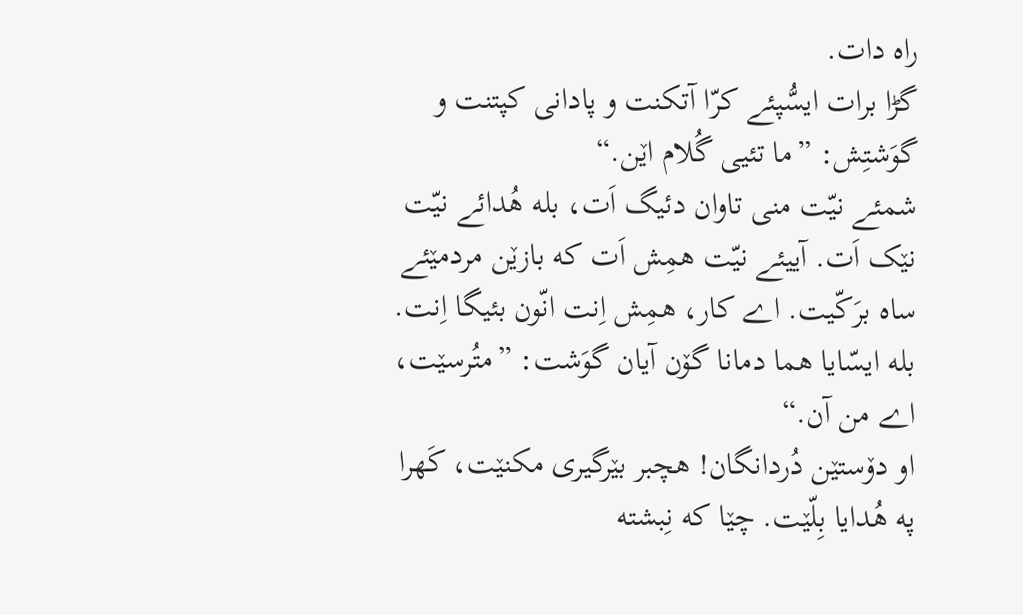راه دات.
گڑا برات ایسُّپئے کرّا آتکنت و پادانی کپتنت و گوَشتِش: ”ما تئیی گُلام اێن.“
شمئے نیّت منی تاوان دئیگ اَت، بله هُدائے نیّت نێک اَت. آییئے نیّت همِش اَت که بازێن مردمێئے ساه برَکّیت. اے کار، همِش اِنت انّون بئیگا اِنت.
بله ایسّایا هما دمانا گۆن آیان گوَشت: ”متُرسێت، اے من آن.“
او دۆستێن دُردانگان! هچبر بێرگیری مکنێت، کَهرا په هُدایا بِلّێت. چێا که نِبشته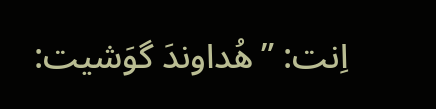اِنت: ”هُداوندَ گوَشیت: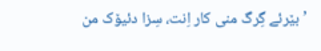’بێرئے گِرگ منی کار اِنت، سِزا دئیۆک من